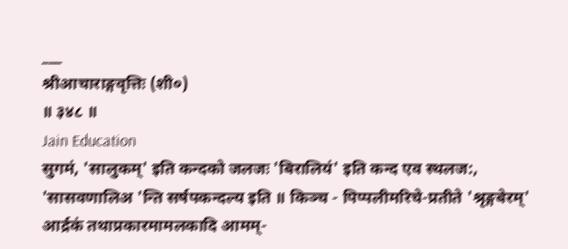___
श्रीआचाराङ्गवृत्तिः (शी०)
॥ ३४८ ॥
Jain Education
सुगमं, 'सालुकम्' इति कन्दको जलजः 'बिरालियं' इति कन्द एव स्थलज:, 'सासवणालिअ 'न्ति सर्षपकन्दल्य इति ॥ किञ्च - पिप्पलीमरिचे-प्रतीते 'श्रृङ्गबेरम्' आर्द्रकं तथाप्रकारमामलकादि आमम्-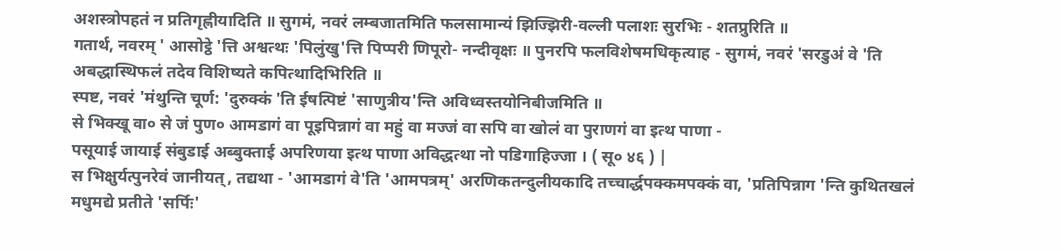अशस्त्रोपहतं न प्रतिगृह्णीयादिति ॥ सुगमं, नवरं लम्बजातमिति फलसामान्यं झिज्झिरी-वल्ली पलाशः सुरभिः - शतप्रुरिति ॥
गतार्थ, नवरम् ' आसोट्ठे 'त्ति अश्वत्थः 'पिलुंखु'त्ति पिप्परी णिपूरो- नन्दीवृक्षः ॥ पुनरपि फलविशेषमधिकृत्याह - सुगमं, नवरं 'सरडुअं वे 'ति अबद्धास्थिफलं तदेव विशिष्यते कपित्थादिभिरिति ॥
स्पष्ट, नवरं 'मंथुन्ति चूर्ण: 'दुरुक्कं 'ति ईषत्पिष्टं 'साणुत्रीय'न्ति अविध्वस्तयोनिबीजमिति ॥
से भिक्खू वा० से जं पुण० आमडागं वा पूइपिन्नागं वा महुं वा मज्जं वा सपि वा खोलं वा पुराणगं वा इत्थ पाणा -
पसूयाई जायाई संबुडाई अब्बुक्ताई अपरिणया इत्थ पाणा अविद्धत्था नो पडिगाहिज्जा । ( सू० ४६ ) |
स भिक्षुर्यत्पुनरेवं जानीयत्, तद्यथा - 'आमडागं वे'ति 'आमपत्रम्' अरणिकतन्दुलीयकादि तच्चार्द्धपक्कमपक्कं वा, 'प्रतिपिन्नाग 'न्ति कुथितखलं मधुमद्ये प्रतीते 'सर्पिः'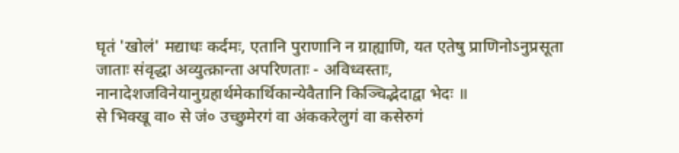घृतं 'खोलं' मद्याधः कर्दमः, एतानि पुराणानि न ग्राह्याणि, यत एतेषु प्राणिनोऽनुप्रसूता जाताः संवृद्धा अव्युत्क्रान्ता अपरिणताः - अविध्वस्ताः, नानादेशजविनेयानुग्रहार्थमेकार्थिकान्येवैतानि किञ्चिद्भेदाद्वा भेदः ॥
से भिक्खू वा० से जं० उच्छुमेरगं वा अंककरेलुगं वा कसेरुगं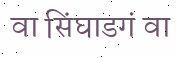वा सिंघाडगं वा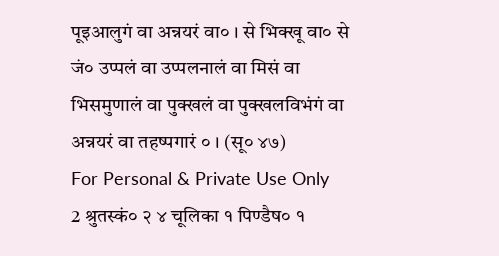पूइआलुगं वा अन्नयरं वा० । से भिक्खू वा० से जं० उप्पलं वा उप्पलनालं वा मिसं वा भिसमुणालं वा पुक्खलं वा पुक्खलविभंगं वा अन्नयरं वा तहष्पगारं ० । (सू० ४७)
For Personal & Private Use Only
2 श्रुतस्कं० २ ४ चूलिका १ पिण्डैष० १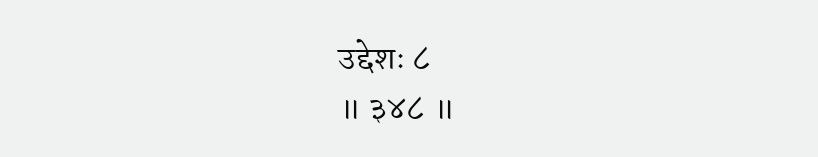उद्देशः ८
॥ ३४८ ॥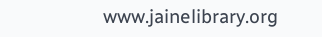www.jainelibrary.org